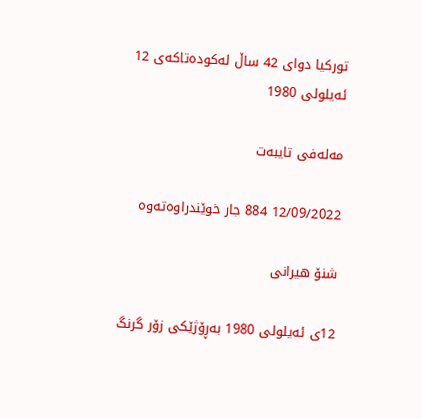توركیا دوای 42 ساڵ له‌كوده‌تاكه‌ی 12 ئه‌یلولی 1980

مەلەفی تایبەت

12/09/2022 884 جار خوێندراوه‌ته‌وه

شنۆ هیرانی

12ی ئه‌یلولی 1980 به‌ڕۆژێكی زۆر گرنگ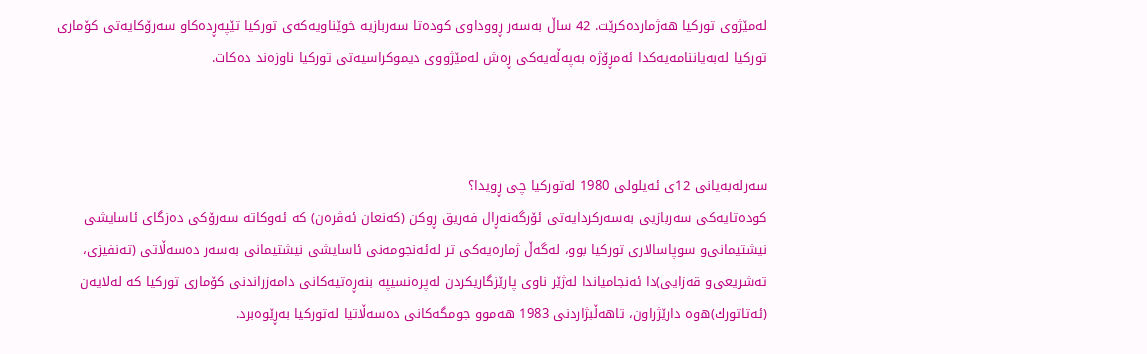له‌مێژوی توركیا هه‌ژمارده‌كرێت. 42 ساڵ به‌سه‌ر ڕووداوی كوده‌تا سه‌ربازیه‌ خوێناویه‌كه‌ی توركیا تێپه‌ڕده‌كاو سه‌رۆكایه‌تی كۆماری توركیا له‌به‌یاننامه‌یه‌كدا ئه‌مڕۆژه‌ به‌په‌ڵه‌یه‌كی ڕه‌ش له‌مێژووی دیموكراسیه‌تی توركیا ناوزه‌ند ده‌كات.



سه‌رله‌به‌یانی 12ی ئه‌یلولی 1980 له‌توركیا چی ڕویدا؟
كوده‌تایه‌كی سه‌ربازیی به‌سه‌ركردایه‌تی ئۆرگه‌نه‌ڕال فه‌ریق ڕوكن (كه‌نعان ئه‌ڤره‌ن) كه‌ ئه‌وكاته‌ سه‌رۆكی ده‌زگای ئاسایشی نیشتیمانی‌و سوپاسالاری توركیا بوو، له‌گه‌ڵ ژماره‌یه‌كی تر له‌ئه‌نجومه‌نی ئاسایشی نیشتیمانی به‌سه‌ر ده‌سه‌ڵاتی (ته‌نفیزی، ته‌شریعی‌و قه‌زایی)دا ئه‌نجامیاندا له‌ژێر ناوی پارێزگاریكردن له‌پره‌نسیپه‌ بنه‌ڕه‌تیه‌كانی دامه‌زراندنی كۆماری توركیا كه‌ له‌لایه‌ن (ئه‌تاتورك)ه‌وه‌ دارێژراون، تاهه‌ڵبژاردنی 1983 هه‌موو جومگه‌كانی ده‌سه‌ڵاتیا له‌توركیا به‌ڕێوه‌برد.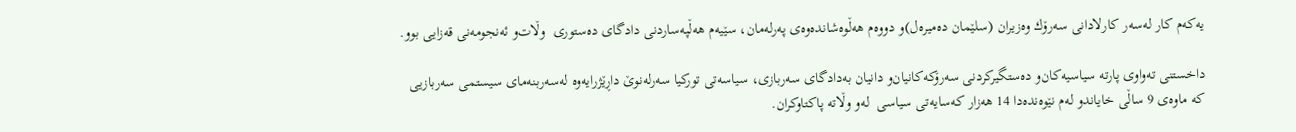یه‌كه‌م كار له‌سه‌ر كارلادانی سه‌رۆك وه‌زیران (سلێمان ده‌میره‌ل)و دووه‌م هه‌ڵوه‌شانده‌وه‌ی په‌رله‌مان، سێیه‌م هه‌ڵپه‌ساردنی دادگای ده‌ستوری  وڵات‌و ئه‌نجومه‌نی قه‌زایی بوو.

داخستنی ته‌واوی پارته‌ سیاسیه‌كان‌و ده‌ستگیركردنی سه‌رۆكه‌كانیان‌و دانیان به‌دادگای سه‌ربازی، سیاسه‌تی توركیا سه‌رله‌نوێ داڕێژرایه‌وه‌ له‌سه‌ربنه‌مای سیستمی سه‌ربازیی كه‌ ماوه‌ی 9 ساڵی خایاندو له‌م نێوه‌نده‌دا 14 هه‌زار كه‌سایه‌تی سیاسی  له‌و وڵاته‌ پاكتاوكران.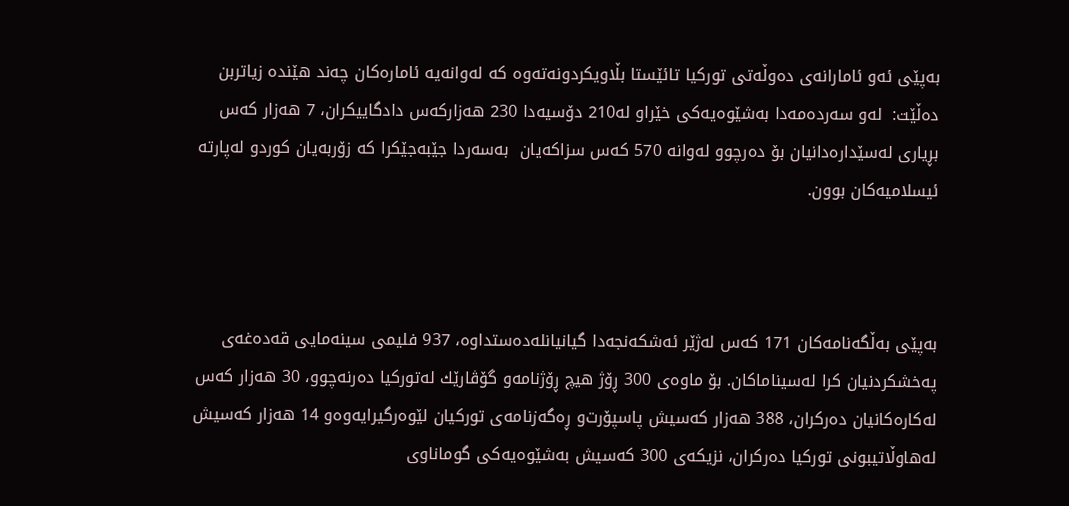به‌پێی ئه‌و ئامارانه‌ی ده‌وڵه‌تی توركیا تائێستا بڵاویكردونه‌ته‌وه‌ كه‌ له‌وانه‌یه‌ ئاماره‌كان چه‌ند هێنده‌ زیاتربن ده‌ڵێت:  له‌و سه‌رده‌مه‌دا به‌شێوه‌یه‌كی خێراو له‌210 دۆسیه‌دا 230 هه‌زاركه‌س دادگاییكران، 7 هه‌زار كه‌س بڕیاری له‌سێداره‌دانیان بۆ ده‌رچوو له‌وانه‌ 570 كه‌س سزاكه‌یان  به‌سه‌ردا جێبه‌جێكرا كه‌ زۆربه‌یان كوردو له‌پارته‌ ئیسلامیه‌كان بوون.



به‌پێی به‌ڵگه‌نامه‌كان 171 كه‌س له‌ژێر ئه‌شكه‌نجه‌دا گیانیانله‌ده‌ستداوه‌، 937 فلیمی سینه‌مایی قه‌ده‌غه‌ی په‌خشكردنیان كرا له‌سیناماكان. بۆ ماوه‌ی 300 ڕۆژ هیچ ڕۆژنامه‌و گۆڤارێك له‌توركیا ده‌رنه‌چوو، 30 هه‌زار كه‌س له‌كاره‌كانیان ده‌ركران، 388 هه‌زار كه‌سیش پاسپۆرت‌و ڕه‌گه‌زنامه‌ی توركیان لێوه‌رگیرایه‌وه‌و 14 هه‌زار كه‌سیش له‌هاوڵاتیبونی توركیا ده‌ركران، نزیكه‌ى 300 كه‌سیش به‌شێوه‌یه‌كی گوماناوی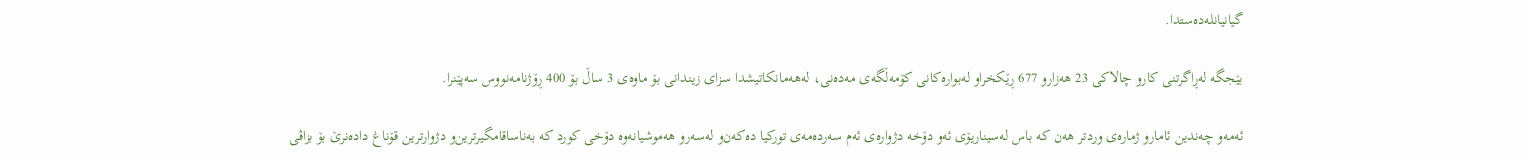گیانیانله‌ده‌ستدا.

بێجگه‌ له‌ڕاگرتنی كارو چالاكی 23 هه‌زارو 677 ڕێكخراو له‌بواره‌كانی كۆمه‌ڵگه‌ی مه‌ده‌نی، له‌هه‌مانكاتیشدا سزای زیندانی بۆ ماوه‌ی 3 ساڵ بۆ 400 ڕۆژنامه‌نووس سه‌پێنرا.

ئه‌مه‌و چه‌ندین ئامارو ژماره‌ی وردتر هه‌ن كه‌ باس له‌سیناریۆی ئه‌و دۆخه‌ دژواره‌ی ئه‌م سه‌رده‌مه‌ی توركیا ده‌كه‌ن‌و له‌سه‌رو هه‌موشیانه‌وه‌ دۆخی كورد كه‌ به‌ناساقامگیرترین‌و دژوارترین قۆناغ داده‌نرێ بۆ بزاڤی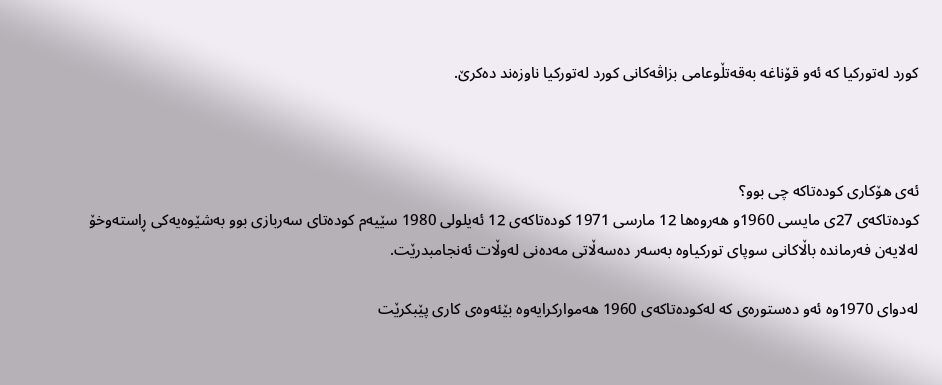كورد له‌توركیا كه‌ ئه‌و قۆناغه‌ به‌قه‌تڵوعامی بزاڤه‌كانی كورد له‌توركیا ناوزه‌ند ده‌كرێ.



ئه‌ی هۆكارى كوده‌تاكه‌ چی بوو؟
كوده‌تاكه‌ی 27ی مایسی 1960و هه‌روه‌ها 12 مارسی 1971 كوده‌تاكه‌ی 12 ئه‌یلولی 1980 سێیه‌م كوده‌تای سه‌ربازی بوو به‌شێوه‌یه‌كی ڕاسته‌وخۆ له‌لایه‌ن فه‌رمانده‌ باڵاكانی سوپای توركیاوه‌ به‌سه‌ر ده‌سه‌ڵاتی مه‌ده‌نی له‌وڵات ئه‌نجامبدرێت.

له‌دوای 1970وه‌ ئه‌و ده‌ستوره‌ی كه‌ له‌كوده‌تاكه‌ی 1960 هه‌مواركرایه‌وه‌ بێئه‌وه‌ی كاری پێبكرێت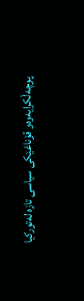پوچه‌ڵكرایه‌وه‌و قۆناغێكی سیاسی تازه‌ له‌توركیا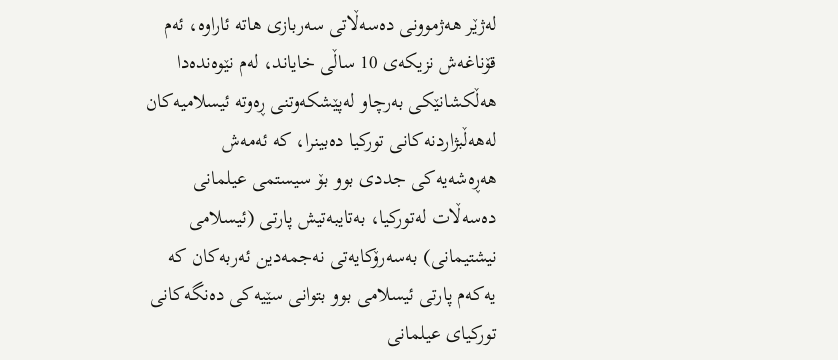له‌ژێر هه‌ژموونی ده‌سه‌ڵاتی سه‌ربازی هاته‌ ئاراوه‌، ئه‌م قۆناغه‌ش نزیكه‌ی 10 ساڵی خایاند، له‌م نێوه‌نده‌دا هه‌ڵكشانێكی به‌رچاو له‌پێشكه‌وتنی ڕه‌وته‌ ئیسلامیه‌كان له‌هه‌ڵبژاردنه‌كانی توركیا ده‌بینرا، كه‌ ئه‌مه‌ش هه‌ڕه‌شه‌یه‌كی جددی بوو بۆ سیستمی عیلمانی ده‌سه‌ڵات له‌توركیا، به‌تایبه‌تیش پارتی (ئیسلامی نیشتیمانی) به‌سه‌رۆكایه‌تی نه‌جمه‌دین ئه‌ربه‌كان كه‌ یه‌كه‌م پارتی ئیسلامی بوو بتوانی سێیه‌كی ده‌نگه‌كانی توركیای عیلمانی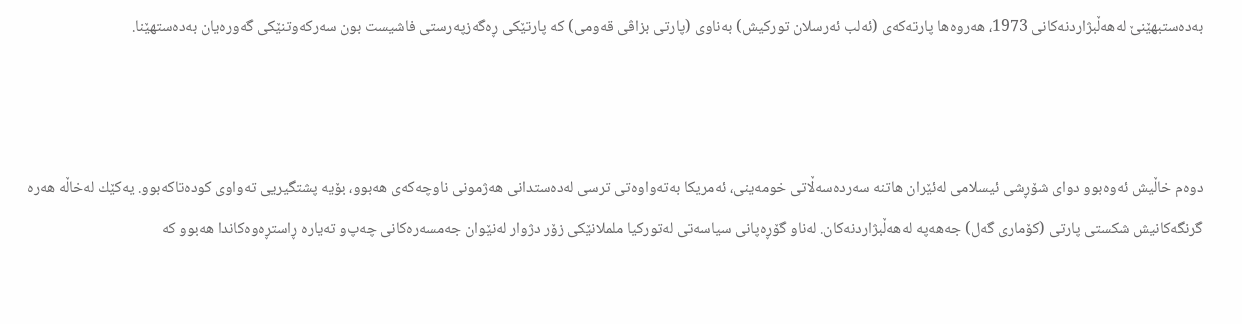به‌ده‌ستبهێنێ له‌هه‌ڵبژاردنه‌كانی 1973، هه‌روه‌ها پارته‌كه‌ی (ئه‌لب ئه‌رسلان توركیش) به‌ناوی (پارتی بزاڤی قه‌ومی) كه‌ پارتێكی ڕه‌گه‌زپه‌رستى فاشیست بون سه‌ركه‌وتنێكی گه‌وره‌یان به‌ده‌ستهێنا.



دوه‌م خاڵیش ئه‌وه‌بوو دوای شۆڕشی ئیسلامی له‌ئێران هاتنه‌ سه‌رده‌سه‌ڵاتی خومه‌ینی، ئه‌مریكا به‌ته‌واوه‌تی ترسی له‌ده‌ستدانی هه‌ژمونی ناوچه‌كه‌ی هه‌بوو، بۆیه‌ پشتگیریی ته‌واوی كوده‌تاكه‌بوو. یه‌كێك له‌خاڵه‌ هه‌ره‌ گرنگه‌كانیش شكستی پارتی (كۆماری گه‌ل) جه‌هه‌په‌ له‌هه‌ڵبژاردنه‌كان. له‌ناو گۆڕه‌پانی سیاسه‌تی له‌توركیا ململانێكی زۆر دژوار له‌نێوان جه‌مسه‌ره‌كانی چه‌پ‌و ته‌یاره‌ ڕاستڕه‌وه‌كاندا هه‌بوو كه‌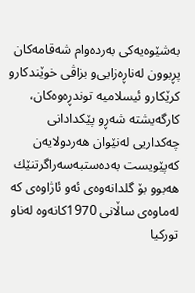به‌شێوه‌یه‌كی به‌رده‌وام شه‌قامه‌كان پڕبوون له‌ناڕه‌زایی‌و بزاڤی خوێندكارو كرێكارو ئیسلامیه‌ توندڕه‌وه‌كان، كارگه‌یشته‌ شه‌ڕو پێكدادانی چه‌كداریی له‌نێوان هه‌ردولایه‌ن كه‌پێویست به‌ده‌ستبه‌سه‌راگرتنێك هه‌بوو بۆ گلدانه‌وه‌ی ئه‌و ئاژاوه‌ی كه‌ له‌ماوه‌ی ساڵانی 1970كانه‌وه‌ له‌ناو توركیا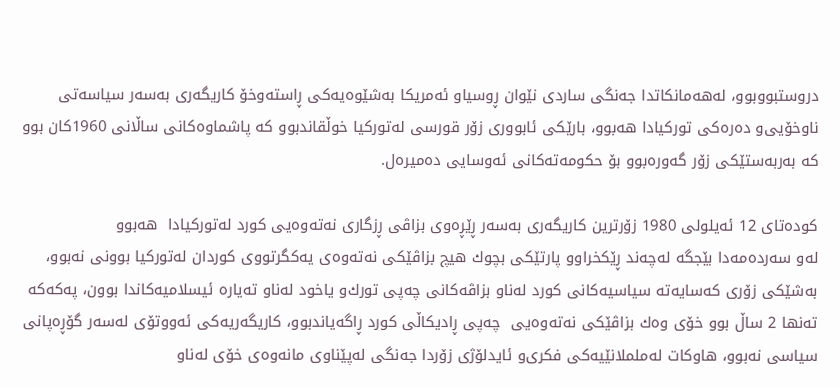دروستبووبوو، له‌هه‌مانكاتدا جه‌نگی ساردی نێوان ڕوسیاو ئه‌مریكا به‌شێوه‌یه‌كی ڕاسته‌وخۆ كاریگه‌ری به‌سه‌ر سیاسه‌تی ناوخۆیی‌و ده‌ره‌كی توركیادا هه‌بوو، بارێكی ئابووری زۆر قورسی له‌توركیا خوڵقاندبوو كه‌ پاشماوه‌كانی ساڵانی 1960كان بوو كه‌ به‌ربه‌ستێكی زۆر گه‌وره‌بوو بۆ حكومه‌ته‌كانی ئه‌وسایی ده‌میره‌ل.

كوده‌تای 12 ئه‌یلولی 1980 زۆرترین كاریگه‌ری به‌سه‌ر ڕێڕه‌وی بزاڤی ڕزگاری نه‌ته‌وه‌یی كورد له‌توركیادا  هه‌بوو
له‌و سه‌رده‌مه‌دا بێجگه‌ له‌چه‌ند ڕێكخراوو پارتێكى بچوك هیچ بزاڤێكی نه‌ته‌وه‌ی یه‌كگرتووى كوردان له‌توركیا بوونی نه‌بوو، به‌شێكی زۆری كه‌سایه‌ته‌ سیاسیه‌كانی كورد له‌ناو بزاڤه‌كانی چه‌پی تورك‌و یاخود له‌ناو ته‌یاره‌ ئیسلامیه‌كاندا بوون، په‌كه‌كه‌ ته‌نها 2 ساڵ بوو خۆی وه‌ك بزاڤێكی نه‌ته‌وه‌یی  چه‌پی ڕادیكاڵی كورد ڕاگه‌یاندبوو، كاریگه‌ریه‌كی ئه‌ووتۆی له‌سه‌ر گۆڕه‌پانی سیاسی نه‌بوو، هاوكات له‌ململانێیه‌كى فكری‌و ئایدلۆژی زۆردا جه‌نگی له‌پێناوی مانه‌وه‌ی خۆی له‌ناو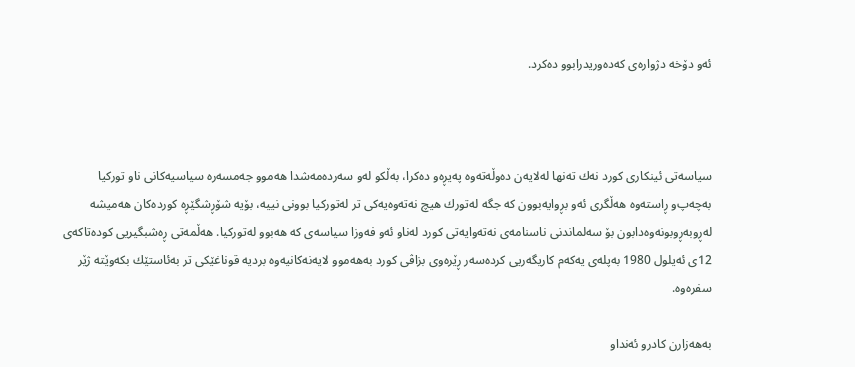ئه‌و دۆخه‌ دژواره‌ی كه‌ده‌وریدرابوو ده‌كرد.



سیاسه‌تی ئینكاری كورد نه‌ك ته‌نها له‌لایه‌ن ده‌وڵه‌ته‌وه‌ په‌یڕه‌و ده‌كرا، به‌ڵكو له‌و سه‌رده‌مه‌شدا هه‌موو جه‌مسه‌ره‌ سیاسیه‌كانی ناو توركیا به‌چه‌پ‌و ڕاسته‌وه‌ هه‌ڵگری ئه‌و بڕوایه‌بوون كه‌ جگه‌ له‌تورك هیچ نه‌ته‌وه‌یه‌كى تر له‌توركیا بوونی نییه‌، بۆیه‌ شۆڕشگێڕه‌ كورده‌كان هه‌میشه‌ له‌ڕوبه‌ڕوبونه‌وه‌دابون بۆ سه‌لماندنی ناسنامه‌ی نه‌ته‌وایه‌تی كورد له‌ناو ئه‌و فه‌وزا سیاسه‌ی كه‌ هه‌بوو له‌توركیا. هه‌ڵمه‌تی ڕه‌شبگیریی كوده‌تاكه‌ی 12ى ئه‌یلول 1980 به‌پله‌ی یه‌كه‌م كاریگه‌ریی كرده‌سه‌ر ڕێره‌وی بزاڤی كورد به‌هه‌موو لایه‌نه‌كانیه‌وه‌ بردیه‌ قوناغێكی تر به‌ئاستێك بكه‌وێته‌ ژێر سفره‌وه‌.

به‌هه‌زارن كادرو ئه‌نداو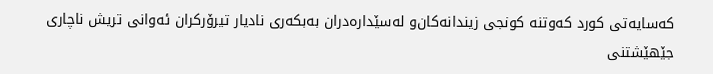كه‌سایه‌تی كورد كه‌وتنه‌ كونجی زیندانه‌كان‌و له‌سێداره‌دران به‌بكه‌ری نادیار تیرۆركران ئه‌وانی تریش ناچاری جێهێشتنی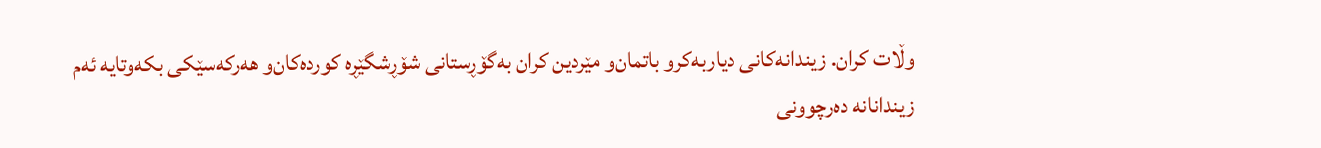وڵات كران. زیندانه‌كانی دیاربه‌كرو باتمان‌و مێردین كران به‌گۆڕستانی شۆڕشگێڕه‌ كورده‌كان‌و هه‌ركه‌سێكی بكه‌وتایه‌ ئه‌م زیندانانه‌ ده‌رچوونی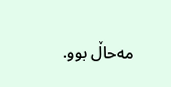مه‌حاڵ بوو.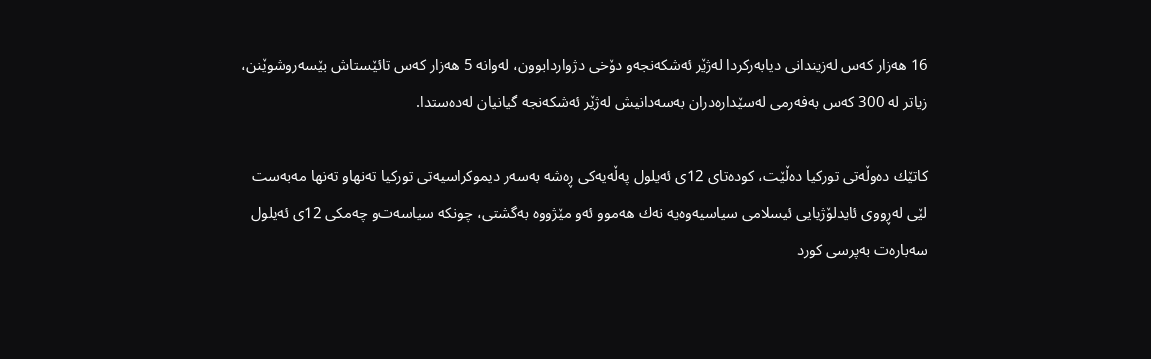16 هه‌زار كه‌س له‌زیندانی دیابه‌ركردا له‌ژێر ئه‌شكه‌نجه‌و دۆخی دژواردابوون، له‌وانه‌ 5 هه‌زار كه‌س تائێستاش بێسه‌روشوێنن، زیاتر له‌ 300 كه‌س به‌فه‌رمی له‌سێداره‌دران به‌سه‌دانیش له‌ژێر ئه‌شكه‌نجه‌ گیانیان له‌ده‌ستدا.

كاتێك ده‌وڵه‌تی توركیا ده‌ڵێت، كوده‌تای 12ى ئه‌یلول په‌ڵه‌یه‌كی ڕه‌شه‌ به‌سه‌ر دیموكراسیه‌تی توركیا ته‌نهاو ته‌نها مه‌به‌ست لێى له‌ڕووی ئایدلۆژیایی ئیسلامی سیاسیه‌وه‌یه‌ نه‌ك هه‌موو ئه‌و مێژووه‌ به‌گشتی، چونكه‌ سیاسه‌ت‌و چه‌مكی 12ى ئه‌یلول سه‌باره‌ت به‌پرسی كورد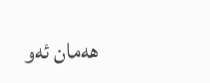هه‌مان ئه‌و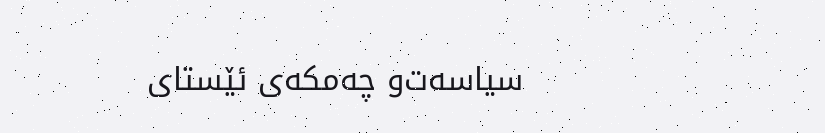سیاسه‌ت‌و چه‌مكه‌ی ئێستای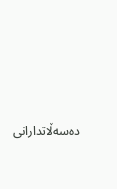ده‌سه‌ڵاتدارانی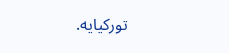توركیایه‌.